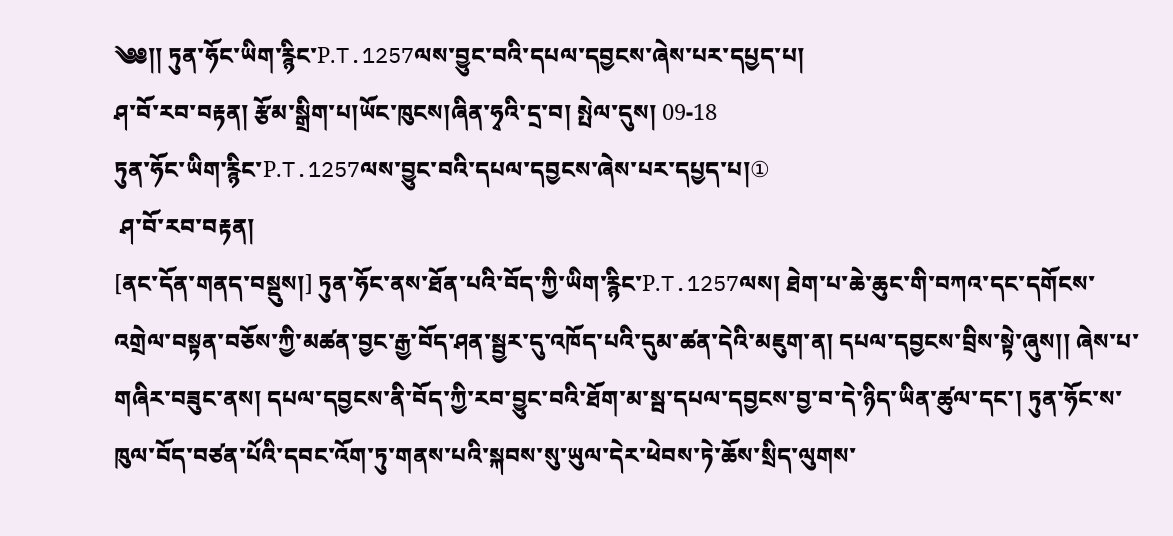༄༅།། ཏུན་ཧོང་ཡིག་རྙིང་P.T.1257ལས་བྱུང་བའི་དཔལ་དབྱངས་ཞེས་པར་དཔྱད་པ།
ཤ་བོ་རབ་བརྟན། རྩོམ་སྒྲིག་པ།ཡོང་ཁུངས།ཞིན་ཧྭའི་དྲ་བ། སྤེལ་དུས། 09-18
ཏུན་ཧོང་ཡིག་རྙིང་P.T.1257ལས་བྱུང་བའི་དཔལ་དབྱངས་ཞེས་པར་དཔྱད་པ།①
 ཤ་བོ་རབ་བརྟན།
[ནང་དོན་གནད་བསྡུས།] ཏུན་ཧོང་ནས་ཐོན་པའི་བོད་ཀྱི་ཡིག་རྙིང་P.T.1257ལས། ཐེག་པ་ཆེ་ཆུང་གི་བཀའ་དང་དགོངས་འགྲེལ་བསྟན་བཅོས་ཀྱི་མཚན་བྱང་རྒྱ་བོད་ཤན་སྦྱར་དུ་འཁོད་པའི་དུམ་ཚན་དེའི་མཇུག་ན། དཔལ་དབྱངས་བྲིས་སྟེ་ཞུས།། ཞེས་པ་གཞིར་བཟུང་ནས། དཔལ་དབྱངས་ནི་བོད་ཀྱི་རབ་བྱུང་བའི་ཐོག་མ་སྦ་དཔལ་དབྱངས་བྱ་བ་དེ་ཉིད་ཡིན་ཚུལ་དང་། ཏུན་ཧོང་ས་ཁུལ་བོད་བཙན་པོའི་དབང་འོག་ཏུ་གནས་པའི་སྐབས་སུ་ཡུལ་དེར་ཕེབས་ཏེ་ཆོས་སྲིད་ལུགས་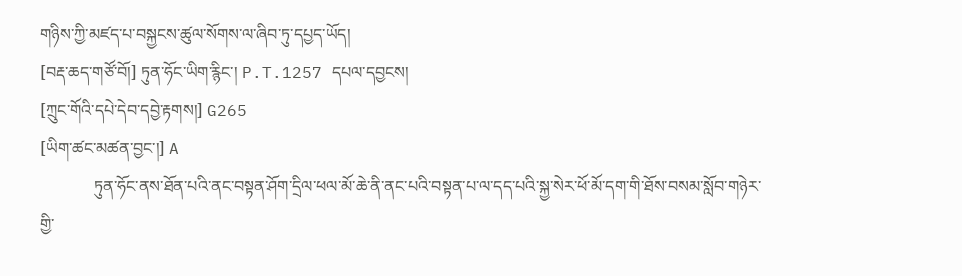གཉིས་ཀྱི་མཛད་པ་བསྐྱངས་ཚུལ་སོགས་ལ་ཞིབ་ཏུ་དཔྱད་ཡོད།
[བརྡ་ཆད་གཙོ་བོ།] ཏུན་ཧོང་ཡིག་རྙིང་། P.T.1257 དཔལ་དབྱངས།
[ཀྲུང་གོའི་དཔེ་དེབ་དབྱེ་རྟགས།] G265
[ཡིག་ཚང་མཚན་བྱང་།] A
             ཏུན་ཧོང་ནས་ཐོན་པའི་ནང་བསྟན་ཤོག་དྲིལ་ཕལ་མོ་ཆེ་ནི་ནང་པའི་བསྟན་པ་ལ་དད་པའི་སྐྱ་སེར་ཕོ་མོ་དག་གི་ཐོས་བསམ་སློབ་གཉེར་གྱི་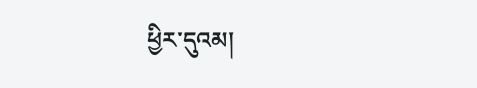ཕྱིར་དུའམ།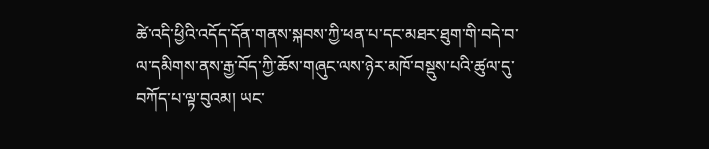ཚེ་འདི་ཕྱིའི་འདོད་དོན་གནས་སྐབས་ཀྱི་ཕན་པ་དང་མཐར་ཐུག་གི་བདེ་བ་ལ་དམིགས་ནས་རྒྱ་བོད་ཀྱི་ཆོས་གཞུང་ལས་ཉེར་མཁོ་བསྡུས་པའི་ཚུལ་དུ་བཀོད་པ་ལྟ་བུའམ། ཡང་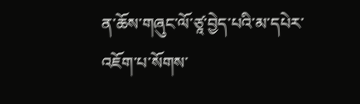ན་ཆོས་གཞུང་ལོ་ཙཱ་བྱེད་པའི་མ་དཔེར་འཇོག་པ་སོགས་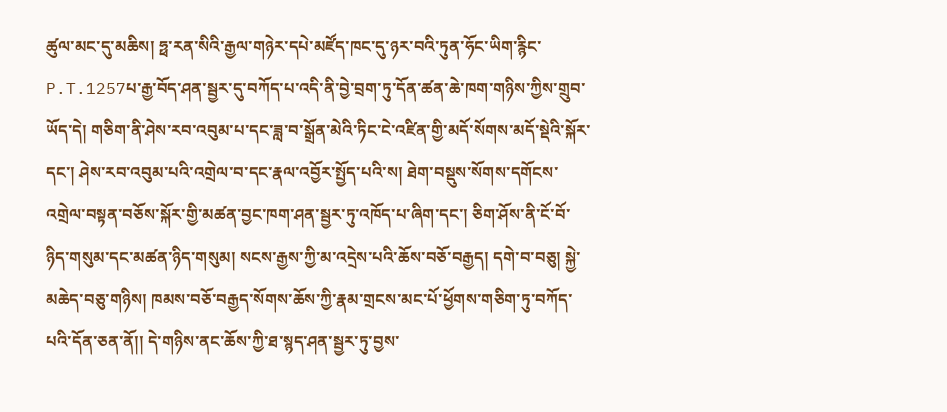ཚུལ་མང་དུ་མཆིས། ཧྥ་རན་སིའི་རྒྱལ་གཉེར་དཔེ་མཛོད་ཁང་དུ་ཉར་བའི་ཏུན་ཧོང་ཡིག་རྙིང་P.T.1257པ་རྒྱ་བོད་ཤན་སྦྱར་དུ་བཀོད་པ་འདི་ནི་བྱེ་བྲག་ཏུ་དོན་ཚན་ཆེ་ཁག་གཉིས་ཀྱིས་གྲུབ་ཡོད་དེ། གཅིག་ནི་ཤེས་རབ་འབུམ་པ་དང་ཟླ་བ་སྒྲོན་མེའི་ཏིང་ངེ་འཛིན་གྱི་མདོ་སོགས་མདོ་སྡེའི་སྐོར་དང་། ཤེས་རབ་འབུམ་པའི་འགྲེལ་བ་དང་རྣལ་འབྱོར་སྤྱོད་པའི་ས། ཐེག་བསྡུས་སོགས་དགོངས་འགྲེལ་བསྟན་བཅོས་སྐོར་གྱི་མཚན་བྱང་ཁག་ཤན་སྦྱར་ཏུ་འཁོད་པ་ཞིག་དང་། ཅིག་ཤོས་ནི་ངོ་བོ་ཉིད་གསུམ་དང་མཚན་ཉིད་གསུམ། སངས་རྒྱས་ཀྱི་མ་འདྲེས་པའི་ཆོས་བཅོ་བརྒྱད། དགེ་བ་བཅུ། སྐྱེ་མཆེད་བཅུ་གཉིས། ཁམས་བཅོ་བརྒྱད་སོགས་ཆོས་ཀྱི་རྣམ་གྲངས་མང་པོ་ཕྱོགས་གཅིག་ཏུ་བཀོད་པའི་དོན་ཅན་ནོ།། དེ་གཉིས་ནང་ཆོས་ཀྱི་ཐ་སྙད་ཤན་སྦྱར་ཏུ་བྱས་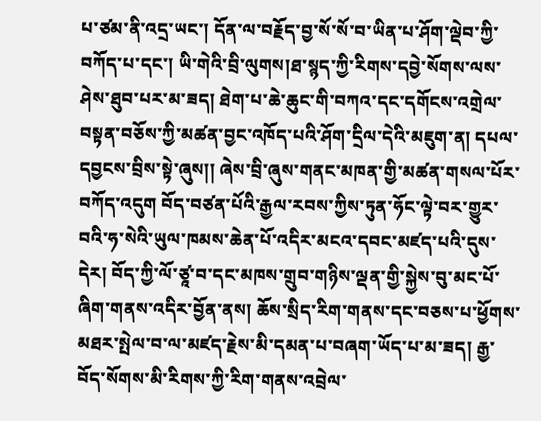པ་ཙམ་ནི་འདྲ་ཡང་། དོན་ལ་བརྗོད་བྱ་སོ་སོ་བ་ཡིན་པ་ཤོག་ལྡེབ་ཀྱི་བཀོད་པ་དང་། ཡི་གེའི་བྲི་ལུགས།ཐ་སྙད་ཀྱི་རིགས་དབྱེ་སོགས་ལས་ཤེས་ཐུབ་པར་མ་ཟད། ཐེག་པ་ཆེ་ཆུང་གི་བཀའ་དང་དགོངས་འགྲེལ་བསྟན་བཅོས་ཀྱི་མཚན་བྱང་འཁོད་པའི་ཤོག་དྲིལ་དེའི་མཇུག་ན། དཔལ་དབྱངས་བྲིས་སྟེ་ཞུས།། ཞེས་བྲི་ཞུས་གནང་མཁན་གྱི་མཚན་གསལ་པོར་བཀོད་འདུག བོད་བཙན་པོའི་རྒྱལ་རབས་ཀྱིས་ཏུན་ཧོང་ལྟེ་བར་གྱུར་བའི་ཧ་སེའི་ཡུལ་ཁམས་ཆེན་པོ་འདིར་མངའ་དབང་མཛད་པའི་དུས་དེར། བོད་ཀྱི་ལོ་ཙཱ་བ་དང་མཁས་གྲུབ་གཉིས་ལྡན་གྱི་སྐྱེས་བུ་མང་པོ་ཞིག་གནས་འདིར་བྱོན་ནས། ཆོས་སྲིད་རིག་གནས་དང་བཅས་པ་ཕྱོགས་མཐར་སྤེལ་བ་ལ་མཛད་རྗེས་མི་དམན་པ་བཞག་ཡོད་པ་མ་ཟད། རྒྱ་བོད་སོགས་མི་རིགས་ཀྱི་རིག་གནས་འབྲེལ་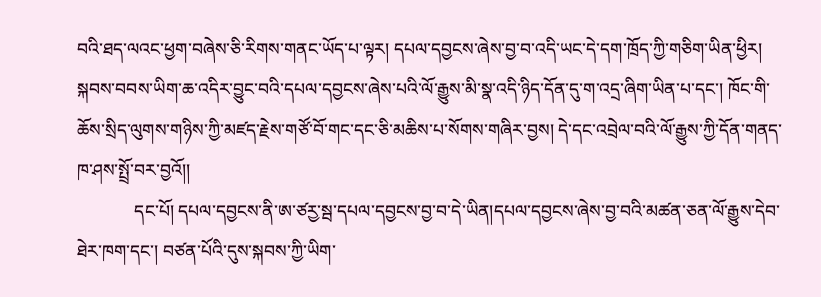བའི་ཐད་ལའང་ཕྱག་བཞེས་ཅི་རིགས་གནང་ཡོད་པ་ལྟར། དཔལ་དབྱངས་ཞེས་བྱ་བ་འདི་ཡང་དེ་དག་ཁྲོད་ཀྱི་གཅིག་ཡིན་ཕྱིར། སྐབས་བབས་ཡིག་ཆ་འདིར་བྱུང་བའི་དཔལ་དབྱངས་ཞེས་པའི་ལོ་རྒྱུས་མི་སྣ་འདི་ཉིད་དོན་དུ་ག་འདྲ་ཞིག་ཡིན་པ་དང་། ཁོང་གི་ཆོས་སྲིད་ལུགས་གཉིས་ཀྱི་མཛད་རྗེས་གཙོ་བོ་གང་དང་ཅི་མཆིས་པ་སོགས་གཞིར་བྱས། དེ་དང་འབྲེལ་བའི་ལོ་རྒྱུས་ཀྱི་དོན་གནད་ཁ་ཤས་སྤྲོ་བར་བྱའོ།།
             དང་པོ། དཔལ་དབྱངས་ནི་ཨ་ཙརྱ་སྦ་དཔལ་དབྱངས་བྱ་བ་དེ་ཡིན།དཔལ་དབྱངས་ཞེས་བྱ་བའི་མཚན་ཅན་ལོ་རྒྱུས་དེབ་ཐེར་ཁག་དང་། བཙན་པོའི་དུས་སྐབས་ཀྱི་ཡིག་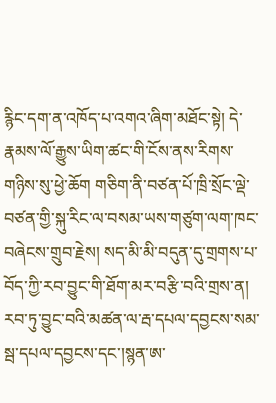རྙིང་དག་ན་འཁོད་པ་འགའ་ཞིག་མཐོང་སྟེ། དེ་རྣམས་ལོ་རྒྱུས་ཡིག་ཚང་གི་ངོས་ནས་རིགས་གཉིས་སུ་ཕྱེ་ཆོག གཅིག་ནི་བཙན་པོ་ཁྲི་སྲོང་ལྡེ་བཙན་གྱི་སྐུ་རིང་ལ་བསམ་ཡས་གཙུག་ལག་ཁང་བཞེངས་གྲུབ་རྗེས། སད་མི་མི་བདུན་དུ་གྲགས་པ་བོད་ཀྱི་རབ་བྱུང་གི་ཐོག་མར་བརྩི་བའི་གྲས་ན། རབ་ཏུ་བྱུང་བའི་མཚན་ལ་རྦ་དཔལ་དབྱངས་སམ་སྦ་དཔལ་དབྱངས་དང་།སྙན་ཨ་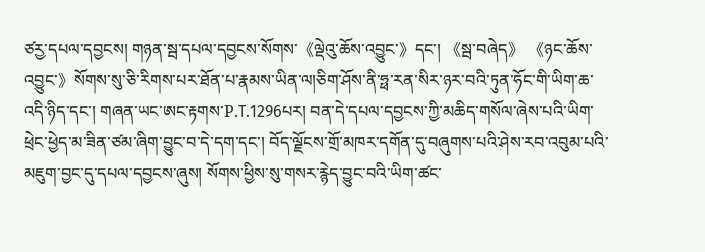ཙརྱ་དཔལ་དབྱངས། གཉན་སྦ་དཔལ་དབྱངས་སོགས་《ལྡེའུ་ཆོས་འབྱུང་》དང་། 《སྦ་བཞེད》 《ཉང་ཆོས་འབྱུང་》སོགས་སུ་ཅི་རིགས་པར་ཐོན་པ་རྣམས་ཡིན་ལ།ཅིག་ཤོས་ནི་ཧྥ་རན་སིར་ཉར་བའི་ཏུན་ཧོང་གི་ཡིག་ཆ་འདི་ཉིད་དང་། གཞན་ཡང་ཨང་རྟགས་P.T.1296པར། བན་དེ་དཔལ་དབྱངས་ཀྱི་མཆིད་གསོལ་ཞེས་པའི་ཡིག་ཕྲེང་ཕྱེད་མ་ཟིན་ཙམ་ཞིག་བྱུང་བ་དེ་དག་དང་། བོད་ལྗོངས་གྲོ་མཁར་དགོན་དུ་བཞུགས་པའི་ཤེས་རབ་འབུམ་པའི་མཇུག་བྱང་དུ་དཔལ་དབྱངས་ཞུས། སོགས་ཕྱིས་སུ་གསར་རྙེད་བྱུང་བའི་ཡིག་ཚང་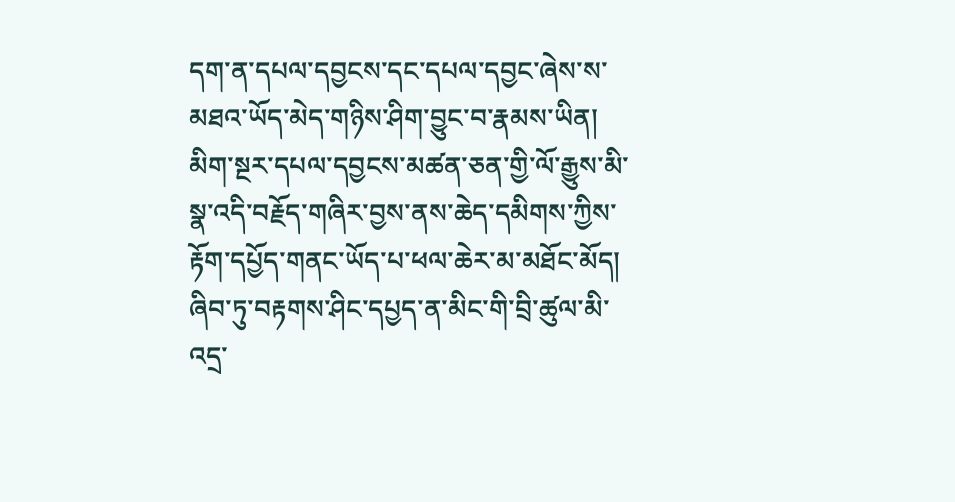དག་ན་དཔལ་དབྱངས་དང་དཔལ་དབྱང་ཞེས་ས་མཐའ་ཡོད་མེད་གཉིས་ཤིག་བྱུང་བ་རྣམས་ཡིན། མིག་སྔར་དཔལ་དབྱངས་མཚན་ཅན་གྱི་ལོ་རྒྱུས་མི་སྣ་འདི་བརྗོད་གཞིར་བྱས་ནས་ཆེད་དམིགས་ཀྱིས་རྟོག་དཔྱོད་གནང་ཡོད་པ་ཕལ་ཆེར་མ་མཐོང་མོད། ཞིབ་ཏུ་བརྟགས་ཤིང་དཔྱད་ན་མིང་གི་བྲི་ཚུལ་མི་འདྲ་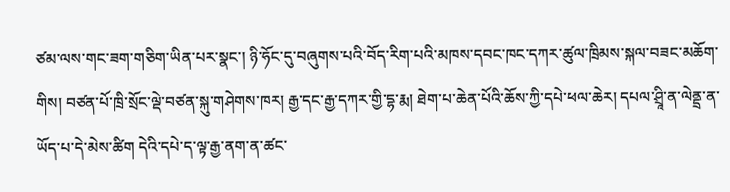ཙམ་ལས་གང་ཟག་གཅིག་ཡིན་པར་སྣང་། ཉི་ཧོང་དུ་བཞུགས་པའི་བོད་རིག་པའི་མཁས་དབང་ཁང་དཀར་ཚུལ་ཁྲིམས་སྐལ་བཟང་མཆོག་གིས། བཙན་པོ་ཁྲི་སྲོང་ལྡེ་བཙན་སྐུ་གཤེགས་ཁར། རྒྱ་དང་རྒྱ་དཀར་གྱི་དྷ་རྨ། ཐེག་པ་ཆེན་པོའི་ཆོས་ཀྱི་དཔེ་ཕལ་ཆེར། དཔལ་ཤྲཱི་ན་ལེནྡྲ་ན་ཡོད་པ་དེ་མེས་ཚིག དེའི་དཔེ་ད་ལྟ་རྒྱ་ནག་ན་ཚང་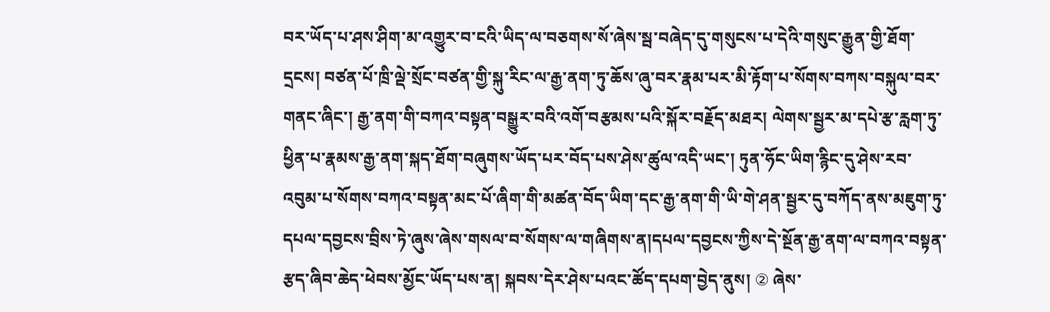བར་ཡོད་པ་ཤས་ཤིག་མ་འགྱུར་བ་ངའི་ཡིད་ལ་བཅགས་སོ་ཞེས་སྦ་བཞེད་དུ་གསུངས་པ་དེའི་གསུང་རྒྱུན་གྱི་ཐོག་དྲངས། བཙན་པོ་ཁྲི་ལྡེ་སྲོང་བཙན་གྱི་སྐུ་རིང་ལ་རྒྱ་ནག་ཏུ་ཆོས་ཞུ་བར་རྣམ་པར་མི་རྟོག་པ་སོགས་བཀས་བསྐུལ་བར་གནང་ཞིང་། རྒྱ་ནག་གི་བཀའ་བསྟན་བསྒྱུར་བའི་འགོ་བརྩམས་པའི་སྐོར་བརྗོད་མཐར། ལེགས་སྦྱར་མ་དཔེ་རྩ་རླག་ཏུ་ཕྱིན་པ་རྣམས་རྒྱ་ནག་སྐད་ཐོག་བཞུགས་ཡོད་པར་བོད་པས་ཤེས་ཚུལ་འདི་ཡང་། ཏུན་ཧོང་ཡིག་རྙིང་དུ་ཤེས་རབ་འབུམ་པ་སོགས་བཀའ་བསྟན་མང་པོ་ཞིག་གི་མཚན་བོད་ཡིག་དང་རྒྱ་ནག་གི་ཡི་གེ་ཤན་སྦྱར་དུ་བཀོད་ནས་མཇུག་ཏུ་དཔལ་དབྱངས་བྲིས་ཏེ་ཞུས་ཞེས་གསལ་བ་སོགས་ལ་གཞིགས་ན།དཔལ་དབྱངས་ཀྱིས་དེ་སྔོན་རྒྱ་ནག་ལ་བཀའ་བསྟན་རྩད་ཞིབ་ཆེད་ཕེབས་མྱོང་ཡོད་པས་ན། སྐབས་དེར་ཤེས་པའང་ཚོད་དཔག་བྱེད་ནུས། ② ཞེས་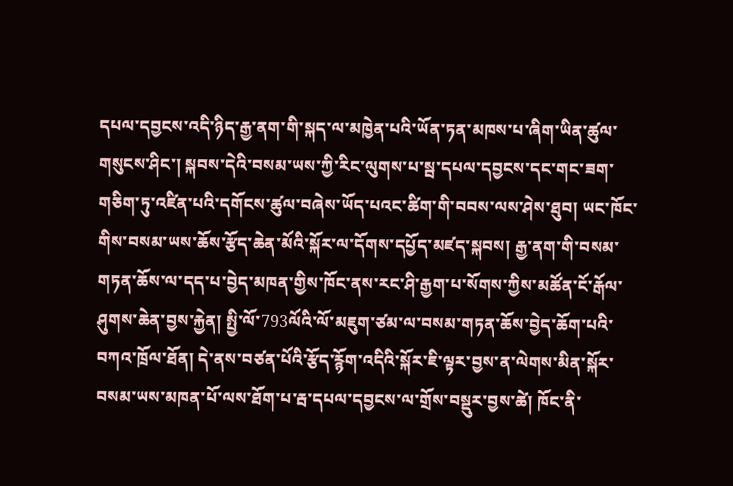དཔལ་དབྱངས་འདི་ཉིད་རྒྱ་ནག་གི་སྐད་ལ་མཁྱེན་པའི་ཡོན་ཏན་མཁས་པ་ཞིག་ཡིན་ཚུལ་གསུངས་ཤིང་། སྐབས་དེའི་བསམ་ཡས་ཀྱི་རིང་ལུགས་པ་སྦ་དཔལ་དབྱངས་དང་གང་ཟག་གཅིག་ཏུ་འཛིན་པའི་དགོངས་ཚུལ་བཞེས་ཡོད་པའང་ཚིག་གི་བབས་ལས་ཤེས་ཐུབ། ཡང་ཁོང་གིས་བསམ་ཡས་ཆོས་རྩོད་ཆེན་མོའི་སྐོར་ལ་དོགས་དཔྱོད་མཛད་སྐབས། རྒྱ་ནག་གི་བསམ་གཏན་ཆོས་ལ་དད་པ་བྱེད་མཁན་གྱིས་ཁོང་ནས་རང་ཤི་རྒྱག་པ་སོགས་ཀྱིས་མཚོན་ངོ་རྒོལ་ཤུགས་ཆེན་བྱས་རྐྱེན། སྤྱི་ལོ་793ལོའི་ལོ་མཇུག་ཙམ་ལ་བསམ་གཏན་ཆོས་བྱེད་ཆོག་པའི་བཀའ་ཁྲོལ་ཐོན། དེ་ནས་བཙན་པོའི་རྩོད་རྙོག་འདིའི་སྐོར་ཇི་ལྟར་བྱས་ན་ལེགས་མིན་སྐོར་བསམ་ཡས་མཁན་པོ་ལས་ཐོག་པ་རྦ་དཔལ་དབྱངས་ལ་གྲོས་བསྡུར་བྱས་ཚེ། ཁོང་ནི་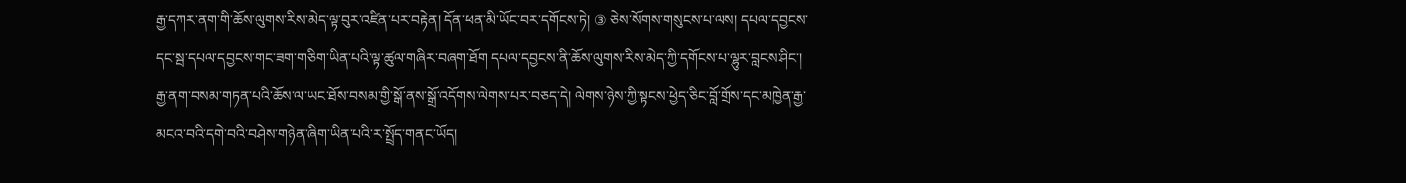རྒྱ་དཀར་ནག་གི་ཆོས་ལུགས་རིས་མེད་ལྟ་བུར་འཛིན་པར་བརྟེན། དོན་ཕན་མི་ཡོང་བར་དགོངས་ཏེ། ③ ཅེས་སོགས་གསུངས་པ་ལས། དཔལ་དབྱངས་དང་སྦ་དཔལ་དབྱངས་གང་ཟག་གཅིག་ཡིན་པའི་ལྟ་ཚུལ་གཞིར་བཞག་ཐོག དཔལ་དབྱངས་ནི་ཆོས་ལུགས་རིས་མེད་ཀྱི་དགོངས་པ་ལྷུར་བླངས་ཤིང་། རྒྱ་ནག་བསམ་གཏན་པའི་ཆོས་ལ་ཡང་ཐོས་བསམ་གྱི་སྒོ་ནས་སྒྲོ་འདོགས་ལེགས་པར་བཅད་དེ། ལེགས་ཉེས་ཀྱི་སྟངས་ཕྱེད་ཅིང་བློ་གྲོས་དང་མཁྱེན་རྒྱ་མངའ་བའི་དགེ་བའི་བཤེས་གཉེན་ཞིག་ཡིན་པའི་ར་སྤྲོད་གནང་ཡོད།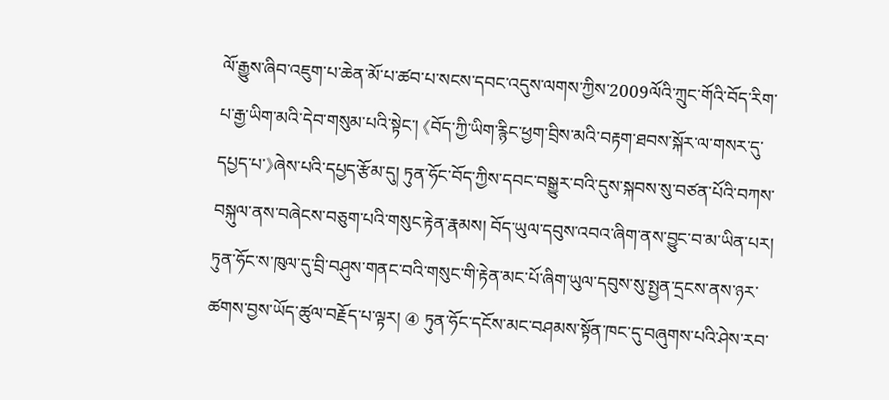ལོ་རྒྱུས་ཞིབ་འཇུག་པ་ཆེན་མོ་པ་ཚབ་པ་སངས་དབང་འདུས་ལགས་ཀྱིས་2009ལོའི་ཀྲུང་གོའི་བོད་རིག་པ་རྒྱ་ཡིག་མའི་དེབ་གསུམ་པའི་སྟེང་། 《བོད་ཀྱི་ཡིག་རྙིང་ཕྱག་བྲིས་མའི་བརྟག་ཐབས་སྐོར་ལ་གསར་དུ་དཔྱད་པ་》ཞེས་པའི་དཔྱད་རྩོམ་དུ། ཏུན་ཧོང་བོད་ཀྱིས་དབང་བསྒྱུར་བའི་དུས་སྐབས་སུ་བཙན་པོའི་བཀས་བསྐུལ་ནས་བཞེངས་བཅུག་པའི་གསུང་རྟེན་རྣམས། བོད་ཡུལ་དབུས་འབའ་ཞིག་ནས་བྱུང་བ་མ་ཡིན་པར། ཏུན་ཧོང་ས་ཁུལ་དུ་བྲི་བཤུས་གནང་བའི་གསུང་གི་རྟེན་མང་པོ་ཞིག་ཡུལ་དབུས་སུ་སྤྱན་དྲངས་ནས་ཉར་ཚགས་བྱས་ཡོད་ཚུལ་བརྗོད་པ་ལྟར། ④ ཏུན་ཧོང་དངོས་མང་བཤམས་སྟོན་ཁང་དུ་བཞུགས་པའི་ཤེས་རབ་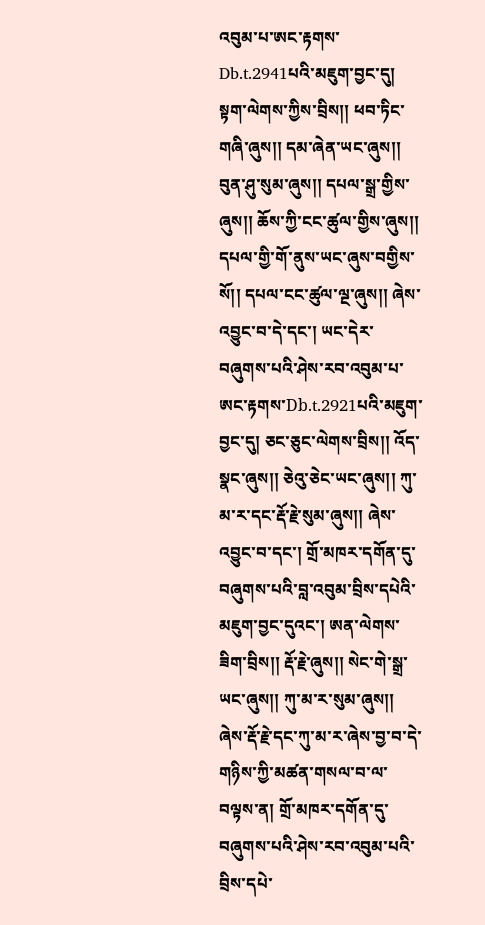འབུམ་པ་ཨང་རྟགས་Db.t.2941པའི་མཇུག་བྱང་དུ། སྟག་ལེགས་ཀྱིས་བྲིས།། ཕབ་ཏིང་གཞི་ཞུས།། དམ་ཞེན་ཡང་ཞུས།། བུན་ཤུ་སུམ་ཞུས།། དཔལ་སྒྲ་གྱིས་ཞུས།། ཆོས་ཀྱི་ངང་ཚུལ་གྱིས་ཞུས།། དཔལ་གྱི་གོ་ནུས་ཡང་ཞུས་བགྱིས་སོ།། དཔལ་ངང་ཚུལ་ལྔ་ཞུས།། ཞེས་འབྱུང་བ་དེ་དང་། ཡང་དེར་བཞུགས་པའི་ཤེས་རབ་འབུམ་པ་ཨང་རྟགས་Db.t.2921པའི་མཇུག་བྱང་དུ། ཅང་ཅུང་ལེགས་བྲིས།། འོད་སྣང་ཞུས།། ཅེའུ་ཅེང་ཡང་ཞུས།། ཀུ་མ་ར་དང་རྡོ་རྗེ་སུམ་ཞུས།། ཞེས་འབྱུང་བ་དང་། གྲོ་མཁར་དགོན་དུ་བཞུགས་པའི་བླ་འབུམ་བྲིས་དཔེའི་མཇུག་བྱང་དུའང་། ཨན་ལེགས་ཟིག་བྲིས།། རྡོ་རྗེ་ཞུས།། སེང་གེ་སྒྲ་ཡང་ཞུས།། ཀུ་མ་ར་སུམ་ཞུས།། ཞེས་རྡོ་རྗེ་དང་ཀུ་མ་ར་ཞེས་བྱ་བ་དེ་གཉིས་ཀྱི་མཚན་གསལ་བ་ལ་བལྟས་ན། གྲོ་མཁར་དགོན་དུ་བཞུགས་པའི་ཤེས་རབ་འབུམ་པའི་བྲིས་དཔེ་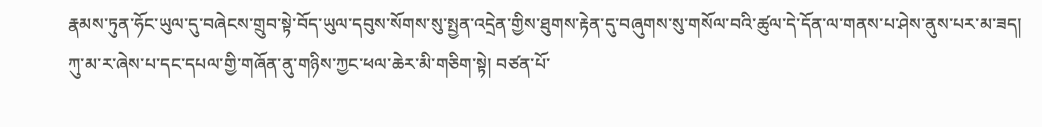རྣམས་ཏུན་ཧོང་ཡུལ་དུ་བཞེངས་གྲུབ་སྟེ་བོད་ཡུལ་དབུས་སོགས་སུ་སྤྱན་འདྲེན་གྱིས་ཐུགས་རྟེན་དུ་བཞུགས་སུ་གསོལ་བའི་ཚུལ་དེ་དོན་ལ་གནས་པ་ཤེས་ནུས་པར་མ་ཟད། ཀུ་མ་ར་ཞེས་པ་དང་དཔལ་གྱི་གཞོན་ནུ་གཉིས་ཀྱང་ཕལ་ཆེར་མི་གཅིག་སྟེ། བཙན་པོ་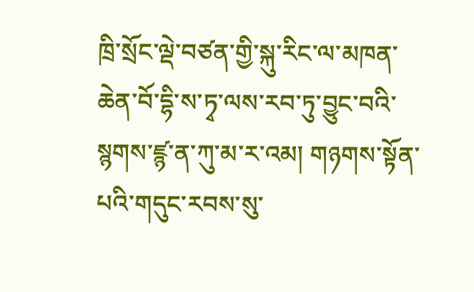ཁྲི་སྲོང་ལྡེ་བཙན་གྱི་སྐུ་རིང་ལ་མཁན་ཆེན་བོ་དྷི་ས་ཏྭ་ལས་རབ་ཏུ་བྱུང་བའི་སྙགས་ཛྙ་ན་ཀུ་མ་ར་འམ། གཉགས་སྟོན་པའི་གདུང་རབས་སུ་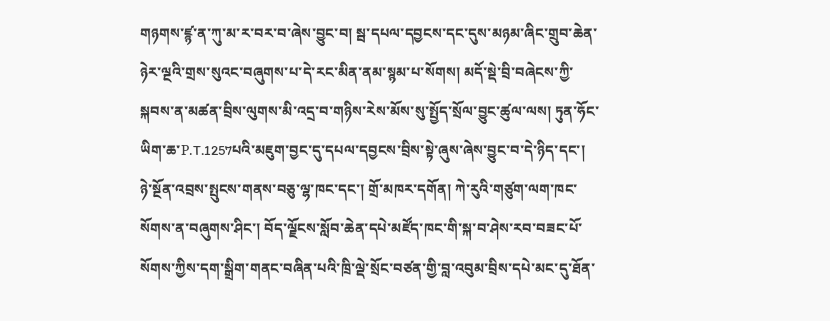གཉགས་ཛྙ་ན་ཀུ་མ་ར་བར་བ་ཞེས་བྱུང་བ། སྦ་དཔལ་དབྱངས་དང་དུས་མཉམ་ཞིང་གྲུབ་ཆེན་ཉེར་ལྔའི་གྲས་སུའང་བཞུགས་པ་དེ་རང་མིན་ནམ་སྙམ་པ་སོགས། མདོ་སྡེ་བྲི་བཞེངས་ཀྱི་སྐབས་ན་མཚན་བྲིས་ལུགས་མི་འདྲ་བ་གཉིས་རེས་མོས་སུ་སྤྱོད་སྲོལ་བྱུང་ཚུལ་ལས། ཏུན་ཧོང་ཡིག་ཆ་P.T.1257པའི་མཇུག་བྱང་དུ་དཔལ་དབྱངས་བྲིས་སྟེ་ཞུས་ཞེས་བྱུང་བ་དེ་ཉིད་དང་། ཉེ་སྔོན་འབྲས་སྤུངས་གནས་བཅུ་ལྷ་ཁང་དང་། གྲོ་མཁར་དགོན། ཀེ་རུའི་གཙུག་ལག་ཁང་སོགས་ན་བཞུགས་ཤིང་། བོད་ལྗོངས་སློབ་ཆེན་དཔེ་མཛོད་ཁང་གི་སྐ་བ་ཤེས་རབ་བཟང་པོ་སོགས་ཀྱིས་དག་སྒྲིག་གནང་བཞིན་པའི་ཁྲི་ལྡེ་སྲོང་བཙན་གྱི་བླ་འབུམ་བྲིས་དཔེ་མང་དུ་ཐོན་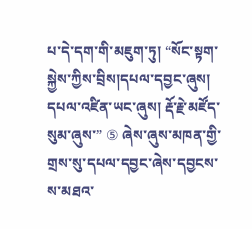པ་དེ་དག་གི་མཇུག་ཏུ། “སོང་སྟག་སྐྱེས་ཀྱིས་བྲིས།དཔལ་དབྱང་ཞུས། དཔལ་འཛིན་ཡང་ཞུས། རྡོ་རྗེ་མཛོད་སུམ་ཞུས་” ⑤ ཞེས་ཞུས་མཁན་གྱི་གྲས་སུ་དཔལ་དབྱང་ཞེས་དབྱངས་ས་མཐའ་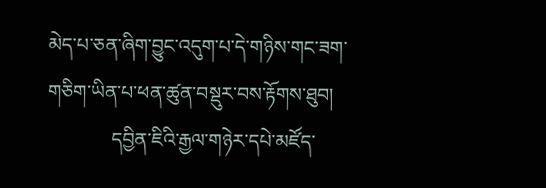མེད་པ་ཅན་ཞིག་བྱུང་འདུག་པ་དེ་གཉིས་གང་ཟག་གཅིག་ཡིན་པ་ཕན་ཚུན་བསྡུར་བས་རྟོགས་ཐུབ།
             དབྱིན་ཇིའི་རྒྱལ་གཉེར་དཔེ་མཛོད་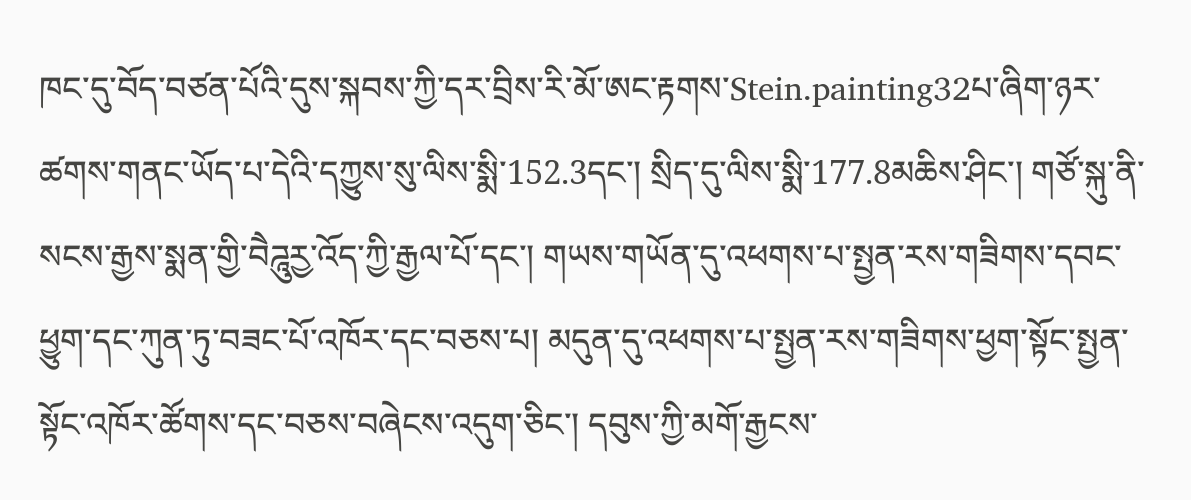ཁང་དུ་བོད་བཙན་པོའི་དུས་སྐབས་ཀྱི་དར་བྲིས་རི་མོ་ཨང་རྟགས་Stein.painting32པ་ཞིག་ཉར་ཚགས་གནང་ཡོད་པ་དེའི་དཀྱུས་སུ་ལིས་སྨི་152.3དང་། སྲིད་དུ་ལིས་སྨི་177.8མཆིས་ཤིང་། གཙོ་སྐུ་ནི་སངས་རྒྱས་སྨན་གྱི་བཻཌཱུརྱ་འོད་ཀྱི་རྒྱལ་པོ་དང་། གཡས་གཡོན་དུ་འཕགས་པ་སྤྱན་རས་གཟིགས་དབང་ཕྱུག་དང་ཀུན་ཏུ་བཟང་པོ་འཁོར་དང་བཅས་པ། མདུན་དུ་འཕགས་པ་སྤྱན་རས་གཟིགས་ཕྱག་སྟོང་སྤྱན་སྟོང་འཁོར་ཚོགས་དང་བཅས་བཞེངས་འདུག་ཅིང་། དབུས་ཀྱི་མགོ་རྒྱངས་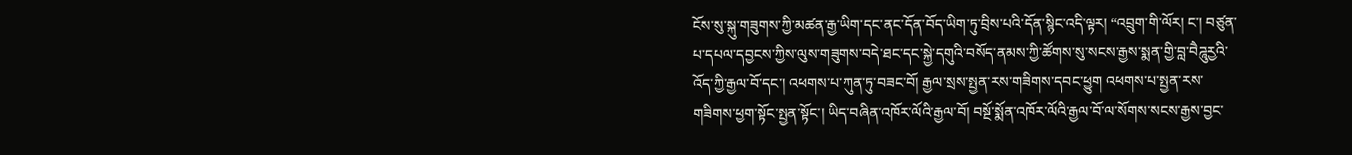ངོས་སུ་སྐུ་གཟུགས་ཀྱི་མཚན་རྒྱ་ཡིག་དང་ནང་དོན་བོད་ཡིག་ཏུ་བྲིས་པའི་དོན་སྙིང་འདི་ལྟར། “འབྲུག་གི་ལོར། ང་། བཙུན་པ་དཔལ་དབྱངས་ཀྱིས་ལུས་གཟུགས་བདེ་ཐང་དང་སྐྱེ་དགུའི་བསོད་ནམས་ཀྱི་ཚོགས་སུ་སངས་རྒྱས་སྨན་གྱི་བླ་བཻཌཱུརྱའི་འོད་ཀྱི་རྒྱལ་བོ་དང་། འཕགས་པ་ཀུན་ཏུ་བཟང་བོ། རྒྱལ་སྲས་སྤྱན་རས་གཟིགས་དབང་ཕྱུག འཕགས་པ་སྤྱན་རས་གཟིགས་ཕྱག་སྟོང་སྤྱན་སྟོང་། ཡིད་བཞིན་འཁོར་ལོའི་རྒྱལ་བོ། བསྔོ་སྨོན་འཁོར་ལོའི་རྒྱལ་བོ་ལ་སོགས་སངས་རྒྱས་བྱང་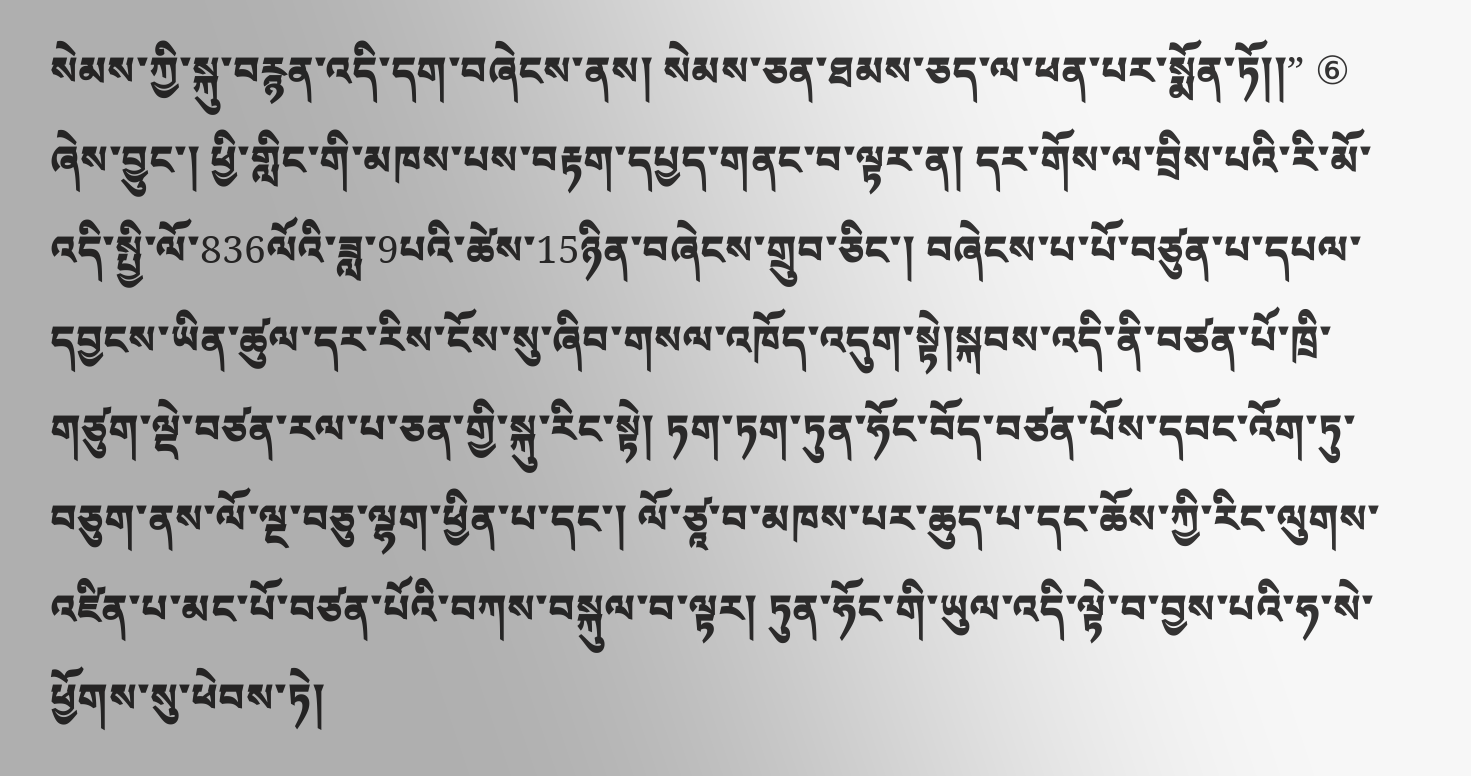སེམས་ཀྱི་སྐུ་བརྙན་འདི་དག་བཞེངས་ནས། སེམས་ཅན་ཐམས་ཅད་ལ་ཕན་པར་སྨོན་ཏོ།།” ⑥ ཞེས་བྱུང་། ཕྱི་གླིང་གི་མཁས་པས་བརྟག་དཔྱད་གནང་བ་ལྟར་ན། དར་གོས་ལ་བྲིས་པའི་རི་མོ་འདི་སྤྱི་ལོ་836ལོའི་ཟླ་9པའི་ཚེས་15ཉིན་བཞེངས་གྲུབ་ཅིང་། བཞེངས་པ་པོ་བཙུན་པ་དཔལ་དབྱངས་ཡིན་ཚུལ་དར་རིས་ངོས་སུ་ཞིབ་གསལ་འཁོད་འདུག་སྟེ།སྐབས་འདི་ནི་བཙན་པོ་ཁྲི་གཙུག་ལྡེ་བཙན་རལ་པ་ཅན་གྱི་སྐུ་རིང་སྟེ། ཏག་ཏག་ཏུན་ཧོང་བོད་བཙན་པོས་དབང་འོག་ཏུ་བཅུག་ནས་ལོ་ལྔ་བཅུ་ལྷག་ཕྱིན་པ་དང་། ལོ་ཙཱ་བ་མཁས་པར་ཆུད་པ་དང་ཆོས་ཀྱི་རིང་ལུགས་འཛིན་པ་མང་པོ་བཙན་པོའི་བཀས་བསྐུལ་བ་ལྟར། ཏུན་ཧོང་གི་ཡུལ་འདི་ལྟེ་བ་བྱས་པའི་ཧ་སེ་ཕྱོགས་སུ་ཕེབས་ཏེ།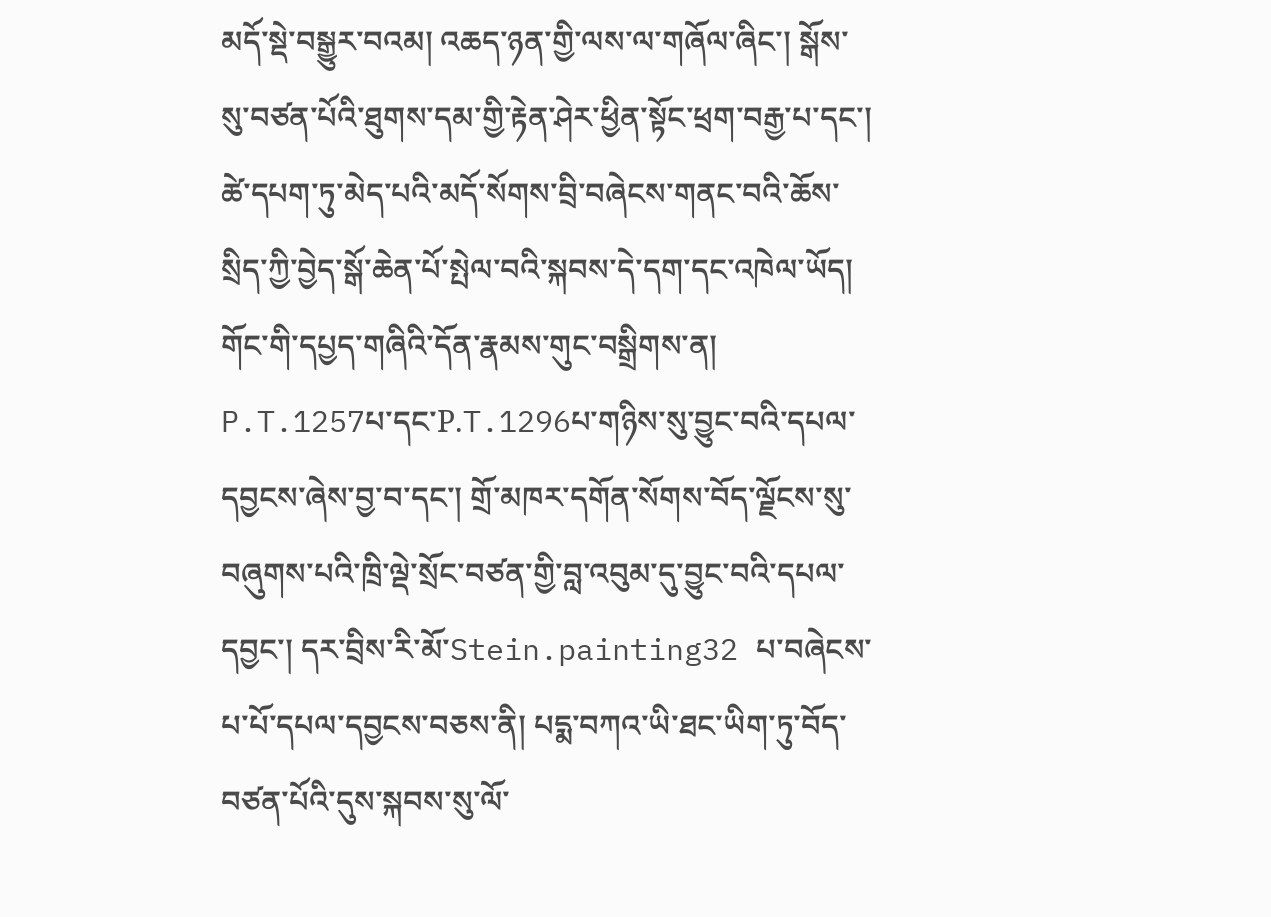མདོ་སྡེ་བསྒྱུར་བའམ། འཆད་ཉན་གྱི་ལས་ལ་གཞོལ་ཞིང་། སྒོས་སུ་བཙན་པོའི་ཐུགས་དམ་གྱི་རྟེན་ཤེར་ཕྱིན་སྟོང་ཕྲག་བརྒྱ་པ་དང་། ཚེ་དཔག་ཏུ་མེད་པའི་མདོ་སོགས་བྲི་བཞེངས་གནང་བའི་ཆོས་སྲིད་ཀྱི་བྱེད་སྒོ་ཆེན་པོ་སྤེལ་བའི་སྐབས་དེ་དག་དང་འཁེལ་ཡོད། གོང་གི་དཔྱད་གཞིའི་དོན་རྣམས་གུང་བསྒྲིགས་ན། P.T.1257པ་དང་P.T.1296པ་གཉིས་སུ་བྱུང་བའི་དཔལ་དབྱངས་ཞེས་བྱ་བ་དང་། གྲོ་མཁར་དགོན་སོགས་བོད་ལྗོངས་སུ་བཞུགས་པའི་ཁྲི་ལྡེ་སྲོང་བཙན་གྱི་བླ་འབུམ་དུ་བྱུང་བའི་དཔལ་དབྱང་། དར་བྲིས་རི་མོ་Stein.painting32 པ་བཞེངས་པ་པོ་དཔལ་དབྱངས་བཅས་ནི། པདྨ་བཀའ་ཡི་ཐང་ཡིག་ཏུ་བོད་བཙན་པོའི་དུས་སྐབས་སུ་ལོ་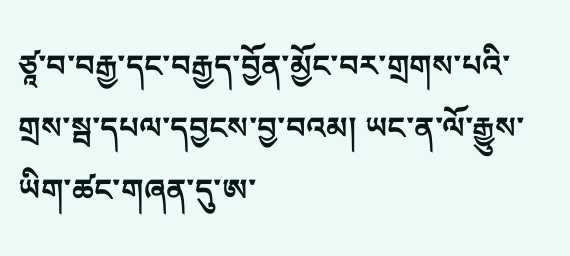ཙཱ་བ་བརྒྱ་དང་བརྒྱད་བྱོན་མྱོང་བར་གྲགས་པའི་གྲས་སྦ་དཔལ་དབྱངས་བྱ་བའམ། ཡང་ན་ལོ་རྒྱུས་ཡིག་ཚང་གཞན་དུ་ཨ་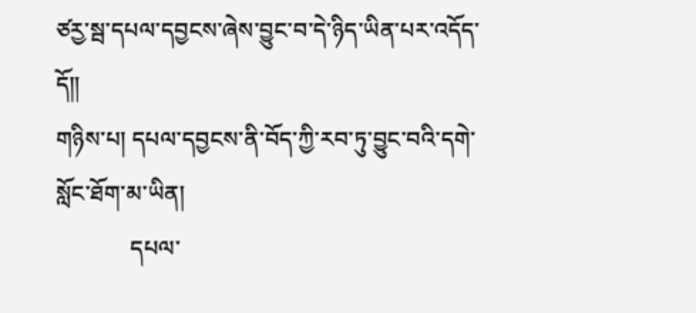ཙརྱ་སྦ་དཔལ་དབྱངས་ཞེས་བྱུང་བ་དེ་ཉིད་ཡིན་པར་འདོད་དོ༎
གཉིས་པ། དཔལ་དབྱངས་ནི་བོད་ཀྱི་རབ་ཏུ་བྱུང་བའི་དགེ་སློང་ཐོག་མ་ཡིན།
             དཔལ་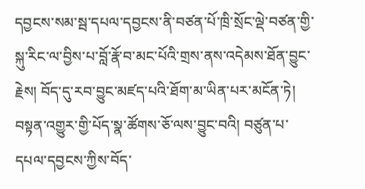དབྱངས་སམ་སྦ་དཔལ་དབྱངས་ནི་བཙན་པོ་ཁྲི་སྲོང་ལྡེ་བཙན་གྱི་སྐུ་རིང་ལ་བྱིས་པ་བློ་རྣོ་བ་མང་པོའི་གྲས་ནས་འདེམས་ཐོན་བྱུང་རྗེས། བོད་དུ་རབ་བྱུང་མཛད་པའི་ཐོག་མ་ཡིན་པར་མངོན་ཏེ། བསྟན་འགྱུར་གྱི་པོད་སྣ་ཚོགས་ཅོ་ལས་བྱུང་བའི། བཙུན་པ་དཔལ་དབྱངས་ཀྱིས་བོད་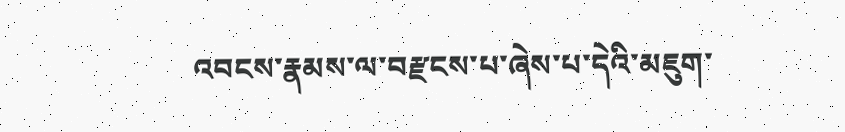འབངས་རྣམས་ལ་བརྫངས་པ་ཞེས་པ་དེའི་མཇུག་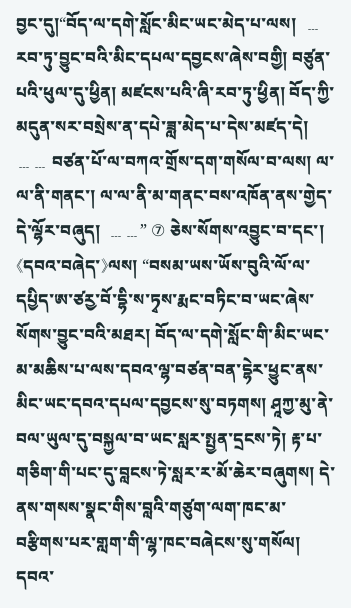བྱང་དུ།“བོད་ལ་དགེ་སློང་མིང་ཡང་མེད་པ་ལས།  ﹍ རབ་ཏུ་བྱུང་བའི་མིང་དཔལ་དབྱངས་ཞེས་བགྱི། བཙུན་པའི་ཕུལ་དུ་ཕྱིན། མཛངས་པའི་ཞི་རབ་ཏུ་ཕྱིན། བོད་ཀྱི་མདུན་སར་བསྲེས་ན་དཔེ་ཟླ་མེད་པ་དེས་མཛད་དེ། ﹍﹍ བཙན་པོ་ལ་བཀའ་གྲོས་དག་གསོལ་བ་ལས། ལ་ལ་ནི་གནང་། ལ་ལ་ནི་མ་གནང་བས་འཁོན་ནས་གྱེད་དེ་ལྷོར་བཞུད།  ﹍﹍” ⑦ ཅེས་སོགས་འབྱུང་བ་དང་། 《དབའ་བཞེད་》ལས། “བསམ་ཡས་ཡོས་བུའི་ལོ་ལ་དཔྱིད་ཨ་ཙརྱ་བོ་དྷི་ས་ཏྭས་རྨང་བཏིང་བ་ཡང་ཞེས་སོགས་བྱུང་བའི་མཐར། བོད་ལ་དགེ་སློང་གི་མིང་ཡང་མ་མཆིས་པ་ལས་དབའ་ལྷ་བཙན་བན་དྷེར་ཕྱུང་ནས་མིང་ཡང་དབའ་དཔལ་དབྱངས་སུ་བཏགས། ཤཱཀྱ་མུ་ནེ་བལ་ཡུལ་དུ་བསྐྱལ་བ་ཡང་སླར་སྤྱན་དྲངས་ཏེ། རྟ་པ་གཅིག་གི་པང་དུ་བླངས་ཏེ་སླར་ར་མོ་ཆེར་བཞུགས། དེ་ནས་གསས་སྣང་གིས་བླའི་གཙུག་ལག་ཁང་མ་བརྩིགས་པར་གླག་གི་ལྷ་ཁང་བཞེངས་སུ་གསོལ། དབའ་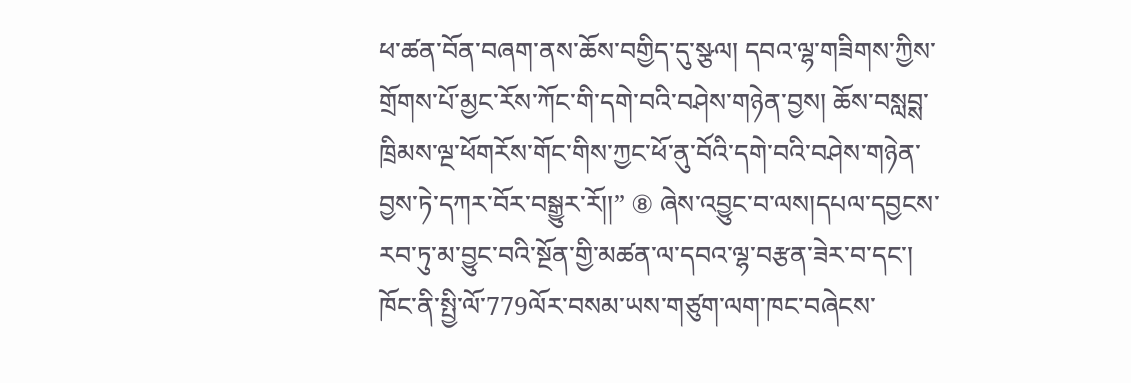ཕ་ཚན་བོན་བཞག་ནས་ཆོས་བགྱིད་དུ་སྩལ། དབའ་ལྷ་གཟིགས་ཀྱིས་གྲོགས་པོ་མྱང་རོས་ཀོང་གི་དགེ་བའི་བཤེས་གཉེན་བྱས། ཆོས་བསླབྶ་ཁྲིམས་ལྔ་ཕོགརོས་གོང་གིས་ཀྱང་ཕོ་ནུ་བོའི་དགེ་བའི་བཤེས་གཉེན་བྱས་ཏེ་དཀར་བོར་བསྒྱུར་རོ།།” ⑧ ཞེས་འབྱུང་བ་ལས།དཔལ་དབྱངས་རབ་ཏུ་མ་བྱུང་བའི་སྔོན་གྱི་མཚན་ལ་དབའ་ལྷ་བརྩན་ཟེར་བ་དང་། ཁོང་ནི་སྤྱི་ལོ་779ལོར་བསམ་ཡས་གཙུག་ལག་ཁང་བཞེངས་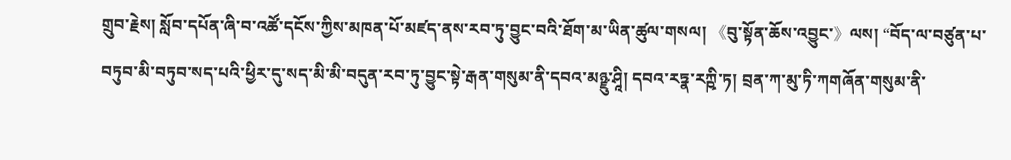གྲུབ་རྗེས། སློབ་དཔོན་ཞི་བ་འཚོ་དངོས་ཀྱིས་མཁན་པོ་མཛད་ནས་རབ་ཏུ་བྱུང་བའི་ཐོག་མ་ཡིན་ཚུལ་གསལ། 《བུ་སྟོན་ཆོས་འབྱུང་》ལས། “བོད་ལ་བཙུན་པ་བཏུབ་མི་བཏུབ་སད་པའི་ཕྱིར་དུ་སད་མི་མི་བདུན་རབ་ཏུ་བྱུང་སྟེ་རྒན་གསུམ་ནི་དབའ་མཉྫུ་ཤཱི། དབའ་རཏྣ་རཀྵི་ཏ། བྲན་ཀ་མུ་ཏི་ཀགཞོན་གསུམ་ནི་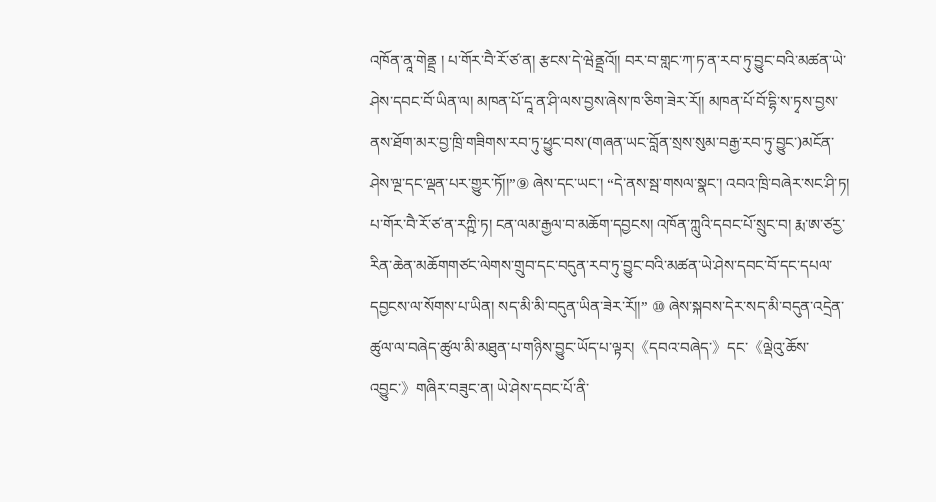འཁོན་ནཱ་གེནྡྲ ། པ་གོར་བཻ་རོ་ཙ་ན། རྩངས་དེ་ཝེནྡྲའོ།། བར་བ་གླང་ཀ་ཏ་ན་རབ་ཏུ་བྱུང་བའི་མཚན་ཡེ་ཤེས་དབང་བོ་ཡིན་ལ། མཁན་པོ་དཱ་ན་ཤི་ལས་བྱས་ཞེས་ཁ་ཅིག་ཟེར་རོ།། མཁན་པོ་བོ་དྷི་ས་ཏྭས་བྱས་ནས་ཐོག་མར་བྱ་ཁྲི་གཟིགས་རབ་ཏུ་ཕྱུང་བས་(གཞན་ཡང་བློན་སྲས་སུམ་བརྒྱ་རབ་ཏུ་བྱུང་)མངོན་ཤེས་ལྔ་དང་ལྡན་པར་གྱུར་ཏོ།།”⑨ ཞེས་དང་ཡང་། “དེ་ནས་སྦ་གསལ་སྣང་། འབའ་ཁྲི་བཞེར་སང་ཤི་ཏ། པ་གོར་བཻ་རོ་ཙ་ན་རཀྵི་ཏ། ངན་ལམ་རྒྱལ་བ་མཆོག་དབྱངས། འཁོན་ཀླུའི་དབང་པོ་སྲུང་བ། རྨ་ཨ་ཙརྱ་རིན་ཆེན་མཆོགགཙང་ལེགས་གྲུབ་དང་བདུན་རབ་ཏུ་བྱུང་བའི་མཚན་ཡེ་ཤེས་དབང་བོ་དང་དཔལ་དབྱངས་ལ་སོགས་པ་ཡིན། སད་མི་མི་བདུན་ཡིན་ཟེར་རོ།།” ⑩ ཞེས་སྐབས་དེར་སད་མི་བདུན་འདྲེན་ཚུལ་ལ་བཞེད་ཚུལ་མི་མཐུན་པ་གཉིས་བྱུང་ཡོད་པ་ལྟར།《དབའ་བཞེད་》དང་《ལྡེའུ་ཆོས་འབྱུང་》གཞིར་བཟུང་ན། ཡེ་ཤེས་དབང་པོ་ནི་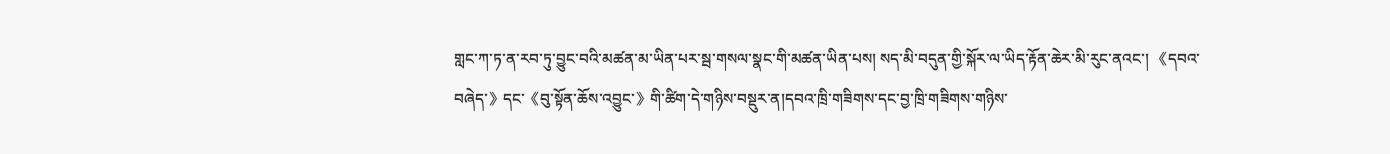གླང་ཀ་ཏ་ན་རབ་ཏུ་བྱུང་བའི་མཚན་མ་ཡིན་པར་སྦ་གསལ་སྣང་གི་མཚན་ཡིན་པས། སད་མི་བདུན་གྱི་སྐོར་ལ་ཡིད་རྟོན་ཆེར་མི་རུང་ནའང་། 《དབའ་བཞེད་》དང་《བུ་སྟོན་ཆོས་འབྱུང་》གི་ཚིག་དེ་གཉིས་བསྡུར་ན།དབའ་ཁྲི་གཟིགས་དང་བྱ་ཁྲི་གཟིགས་གཉིས་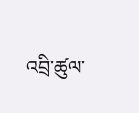འབྲི་ཚུལ་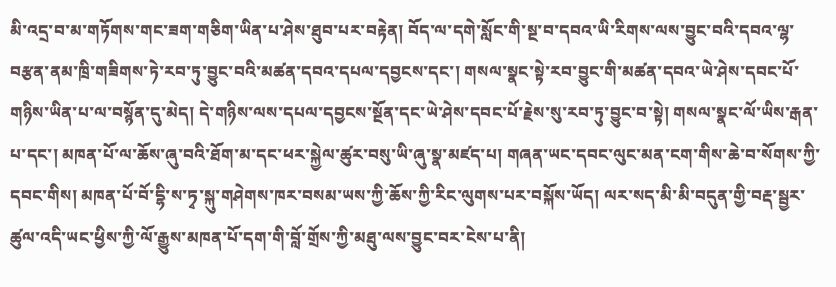མི་འདྲ་བ་མ་གཏོགས་གང་ཟག་གཅིག་ཡིན་པ་ཤེས་ཐུབ་པར་བརྟེན། བོད་ལ་དགེ་སློང་གི་སྔ་བ་དབའ་ཡི་རིགས་ལས་བྱུང་བའི་དབའ་ལྷ་བརྩན་ནམ་ཁྲི་གཟིགས་ཏེ་རབ་ཏུ་བྱུང་བའི་མཚན་དབའ་དཔལ་དབྱངས་དང་། གསལ་སྣང་སྟེ་རབ་བྱུང་གི་མཚན་དབའ་ཡེ་ཤེས་དབང་པོ་གཉིས་ཡིན་པ་ལ་བསྙོན་དུ་མེད། དེ་གཉིས་ལས་དཔལ་དབྱངས་སྔོན་དང་ཡེ་ཤེས་དབང་པོ་རྗེས་སུ་རབ་ཏུ་བྱུང་བ་སྟེ། གསལ་སྣང་ལོ་ཡིས་རྒན་པ་དང་། མཁན་པོ་ལ་ཆོས་ཞུ་བའི་ཐོག་མ་དང་ཕར་སྐྱེལ་ཚུར་བསུ་ཡི་ཞུ་སྣ་མཛད་པ། གཞན་ཡང་དབང་ལུང་མན་ངག་གིས་ཆེ་བ་སོགས་ཀྱི་དབང་གིས། མཁན་པོ་བོ་དྷི་ས་ཏྭ་སྐུ་གཤེགས་ཁར་བསམ་ཡས་ཀྱི་ཆོས་ཀྱི་རིང་ལུགས་པར་བསྐོས་ཡོད། ལར་སད་མི་མི་བདུན་གྱི་བརྡ་སྦྱར་ཚུལ་འདི་ཡང་ཕྱིས་ཀྱི་ལོ་རྒྱུས་མཁན་པོ་དག་གི་བློ་གྲོས་ཀྱི་མཐུ་ལས་བྱུང་བར་ངེས་པ་ནི།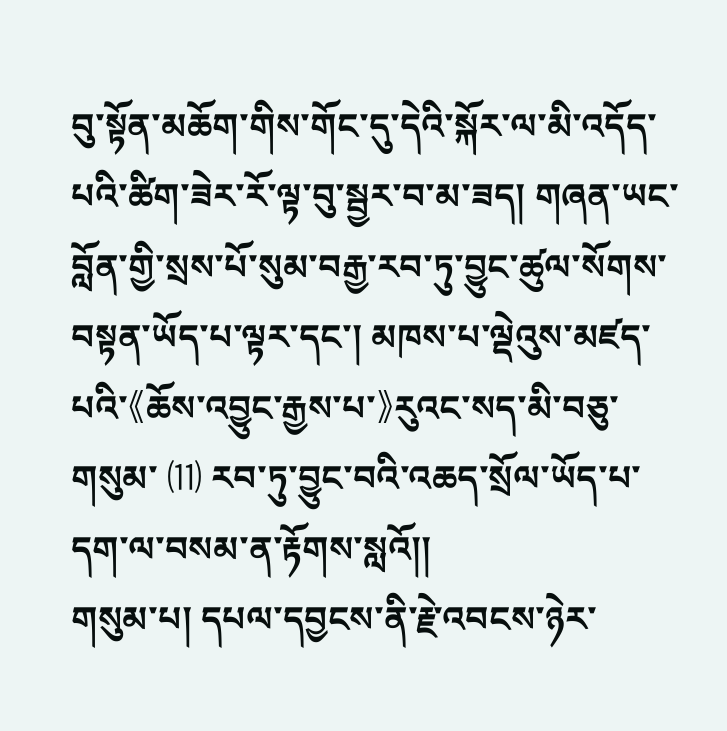བུ་སྟོན་མཆོག་གིས་གོང་དུ་དེའི་སྐོར་ལ་མི་འདོད་པའི་ཚིག་ཟེར་རོ་ལྟ་བུ་སྦྱར་བ་མ་ཟད། གཞན་ཡང་བློན་གྱི་སྲས་པོ་སུམ་བརྒྱ་རབ་ཏུ་བྱུང་ཚུལ་སོགས་བསྟན་ཡོད་པ་ལྟར་དང་། མཁས་པ་ལྡེའུས་མཛད་པའི་《ཆོས་འབྱུང་རྒྱས་པ་》རུའང་སད་མི་བཅུ་གསུམ་ ⑾ རབ་ཏུ་བྱུང་བའི་འཆད་སྲོལ་ཡོད་པ་དག་ལ་བསམ་ན་རྟོགས་སླའོ།།
གསུམ་པ། དཔལ་དབྱངས་ནི་རྗེ་འབངས་ཉེར་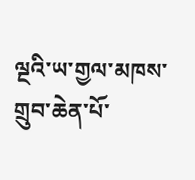ལྔའི་ཡ་གྱལ་མཁས་གྲུབ་ཆེན་པོ་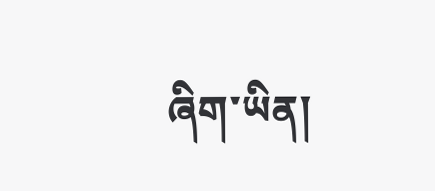ཞིག་ཡིན།